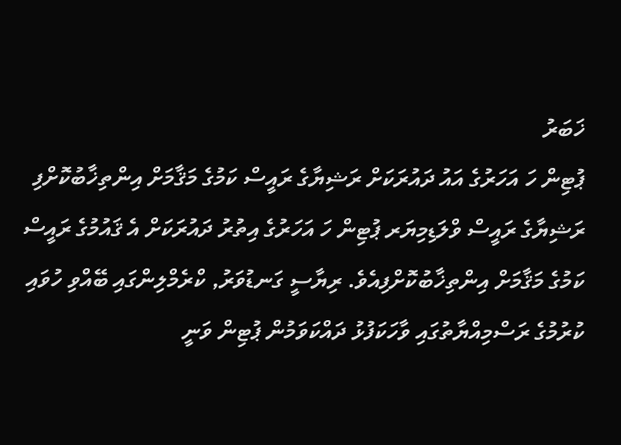ޚަބަރު
ޕުޓިން ހަ އަހަރުގެ އައު ދައުރަކަށް ރަޝިޔާގެ ރައީސް ކަމުގެ މަޤާމަށް އިންތިޚާބުކޮށްފި
ރަޝިޔާގެ ރައީސް ވްލަޑިމިޔަރ ޕުޓިން ހަ އަހަރުގެ އިތުރު ދައުރަކަށް އެ ޤައުމުގެ ރައީސް ކަމުގެ މަޤާމަށް އިންތިޚާބުކޮށްފިއެވެ. ރިޔާސީ ގަނޑުވަރު, ކްރެމްލިންގައި ބޭއްވި ހުވައި ކުރުމުގެ ރަސްމިއްޔާތުގައި ވާހަކަފުޅު ދައްކަވަމުން ޕުޓިން ވަނީ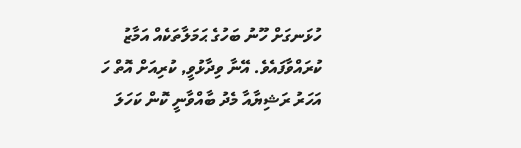ހުޅަނގަށް ހޫނު ބަހުގެ ޙަމަލާތަކެއް އަމާޒު ކުރައްވާފައެވެ. އޭނާ ވިދާޅުވީ, ކުރިއަށް އޮތް ހަ އަހަރު ރަޝިޔާއާ މެދު ބާއްވާނީ ކޮން ކަހަލަ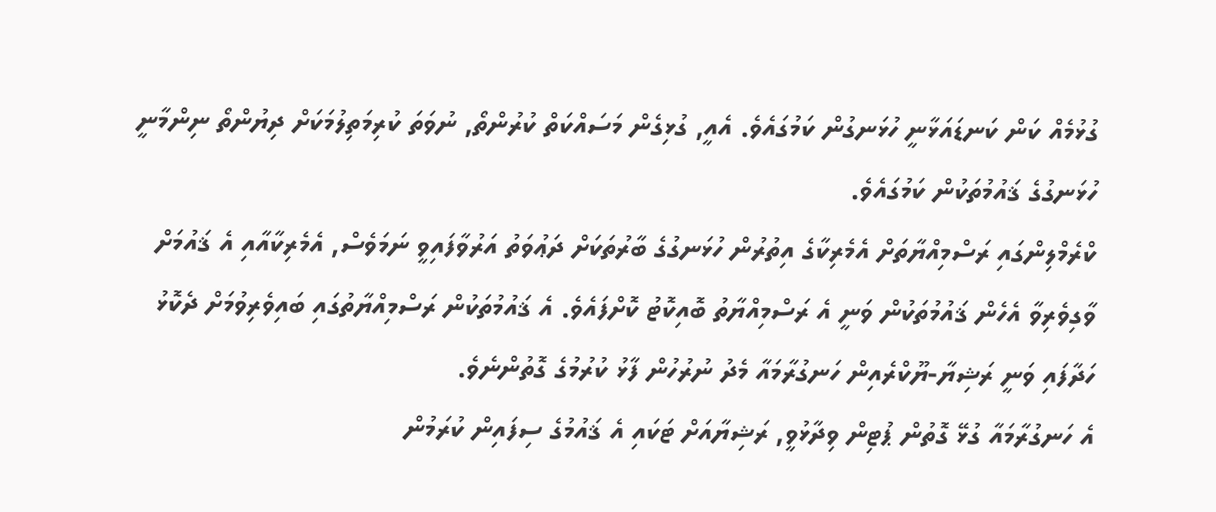ގުޅުމެއް ކަން ކަނޑައަޅާނީ ހުޅަނގުން ކަމުގައެވެ. އެއީ, ގުޅިގެން މަސައްކަތް ކުރުންތޯ, ނުވަތަ ކުރިމަތިލުމަކަށް ދިޔުންތޯ ނިންމާނީ ހުޅަނގުގެ ޤައުމުތަކުން ކަމުގައެވެ.
ކްރެމްލިންގައި ރަސްމިއްޔާތަށް އެމެރިކާގެ އިތުރުން ހުޅަނގުގެ ބާރުތަކަށް ދަޢުވަތު އަރުވާފައިވީ ނަމަވެސް, އެމެރިކާއާއި އެ ޤައުމަށް ވާގިވެރިވާ އެހެން ޤައުމުތަކުން ވަނީ އެ ރަސްމިއްޔާތު ބޮއިކޮޓު ކޮށްފައެވެ. އެ ޤައުމުތަކުން ރަސްމިއްޔާތުގައި ބައިވެރިވުމަށް ދެކޮޅު ހަދާފައި ވަނީ ރަޝިޔާ-ޔޫކްރެއިން ހަނގުރާމައާ މެދު ނުރުހުން ފާޅު ކުރުމުގެ ގޮތުންނެވެ.
އެ ހަނގުރާމައާ ގުޅޭ ގޮތުން ޕުޓިން ވިދާޅުވީ, ރަޝިޔާއަށް ޓަކައި އެ ޤައުމުގެ ސިފައިން ކުރަމުން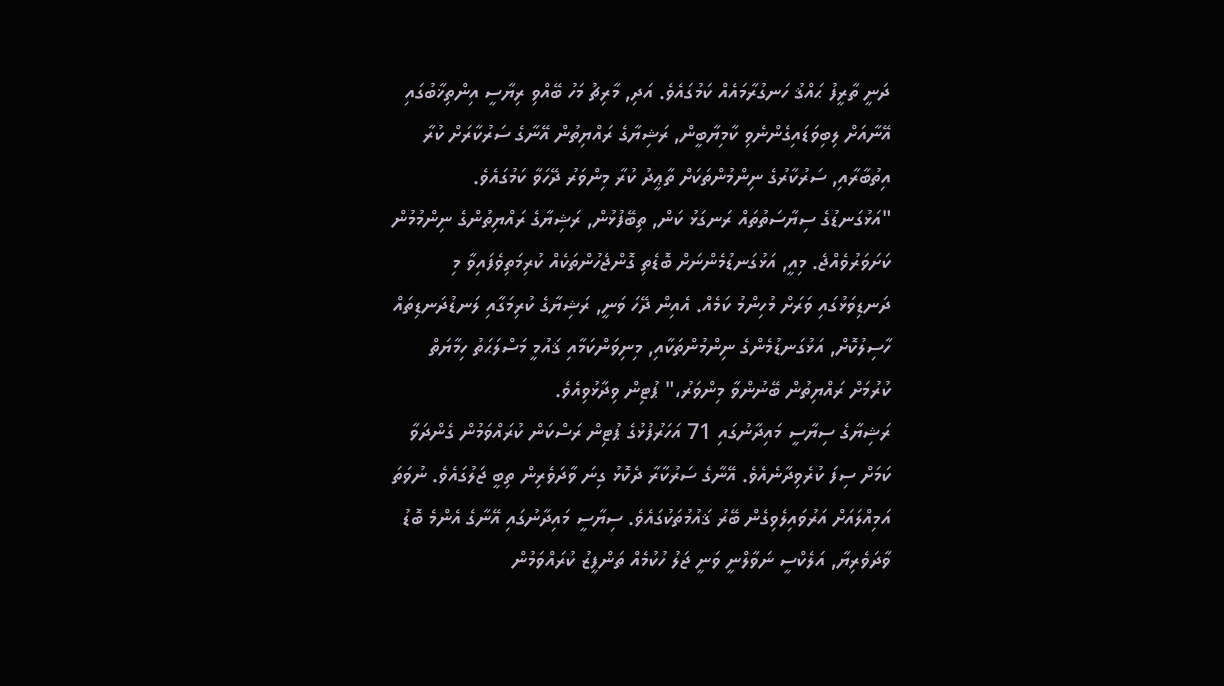ދަނީ ތާރީފު ޙައްޤު ހަނގުރާމައެއް ކަމުގައެވެ. އަދި, މާރިޗު މަހު ބޭއްވި ރިޔާސީ އިންތިޚާބުގައި އޭނާއަށް ލިބިވަޑައިގެންނެވި ކާމިޔާބީން, ރަޝިޔާގެ ރައްޔިތުން އޭނާގެ ސަރުކާރަށް ކުރާ އިތުބާރާއި, ސަރުކާރުގެ ނިންމުންތަކަށް ތާޢީދު ކުރާ މިންވަރު ދޭހަވާ ކަމުގައެވެ.
"އަޅުގަނޑުގެ ސިޔާސަތުތައް ރަނގަޅު ކަން, ތިބޭފުޅުން, ރަޝިޔާގެ ރައްޔިތުންގެ ނިންމުމުން ކަށަވަރުވެއްޖެ. މިއީ, އަޅުގަނޑުމެންނަށް ބޮޑެތި ގޮންޖެހުންތަކެއް ކުރިމަތިވެފައިވާ މި ދަނޑިވަޅުގައި ވަރަށް މުހިންމު ކަމެއް. އެއިން ދޭހަ ވަނީ, ރަޝިޔާގެ ކުރިމަގާއި ލަނޑުދަނޑިތައް ހާސިލުކޮށް, އަޅުގަނޑުމެންގެ ނިންމުންތަކާއި, މިނިވަންކަމާއި ޤައުމީ މަސްލަޙަތު ހިމާޔަތް ކުރުމަށް ރައްޔިތުން ބޭނުންވާ މިންވަރު،" ޕުޓިން ވިދާޅުވިއެވެ.
ރަޝިޔާގެ ސިޔާސީ މައިދާނުގައި 71 އަހަރުފުޅުގެ ޕުޓިން ރަސްކަން ކުރައްވަމުން ގެންދަވާ ކަމަށް ސިފަ ކުރެވިދާނެއެވެ. އޭނާގެ ސަރުކާރާ ދެކޮޅު ގިނަ ވާދަވެރިން ތިބީ ޖަލުގައެވެ. ނުވަތަ އަމިއްލައަށް އަރުވައިލެވިގެން ބޭރު ޤައުމުތަކުގައެވެ. ސިޔާސީ މައިދާނުގައި އޭނާގެ އެންމެ ބޮޑު ވާދަވެރިޔާ, އަލެކްސީ ނަވާލްނީ ވަނީ ޖަލު ހުކުމެއް ތަންފީޒު ކުރައްވަމުން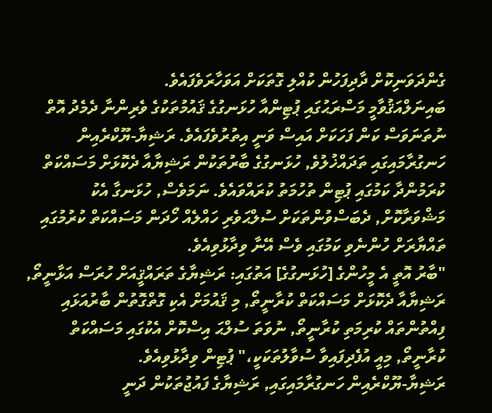ގެންދަވަނިކޮށް ދާދިފަހުން ކުއްލި ގޮތަކަށް އަވަހާރަވެފައެވެ.
ބައިނަލްއަޤުވާމީ މަސްރަޙުގައި ޕުޓިންއާ ހުޅަނގުގެ ޤައުމުތަކުގެ ވެރިންނާ ދެމެދު އޮތް ނުތަނަވަސް ކަން ފަހަކަށް އައިސް ވަނީ އިތުރުވެފައެވެ. ރަޝިޔާ-ޔޫކްރެއިން ހަނގުރާމައިގައި ތަދައްޚުލުވެ, ހުޅަނގުގެ ބާރުތަކުން ރަޝިޔާއާ ދެކޮޅަށް މަސައްކަތް ކުރަމުންދާ ކަމުގައި ޕުޓިން ތުހުމަތު ކުރައްވައެވެ. ނަމަވެސް, ހުޅަނގާ އެކު މަޝްވަރާކޮށް, ދެބަސްވުންތަކަށް ސުލްޙަވެރި ހައްލެއް ހޯދަން މަސައްކަތް ކުރުމުގައި ތައްޔާރަށް ހުންނެވި ކަމުގައި ވެސް އޭނާ ވިދާޅުވިއެވެ.
"ބާރު އޮތީ އެ މީހުންގެ [ހުޅަނގުގެ] އަތުގައި: ރަޝިޔާގެ ތަރައްޤީއަށް ހުރަސް އަޅާނީތޯ, ރަޝިޔާއާ ދެކޮޅަށް މަސައްކަތް ކުރާނީތޯ, މި ޤައުމަށް އެކި ގޮތްގޮތުން ބާރުއަޅައި ފިއްތުންތައް ކުރިމަތި ކުރާނީތޯ, ނުވަތަ ސުލްޙަ އިސްކޮށް އެކުގައި މަސައްކަތް ކުރާނީތޯ, މިއީ އުފެދިފައިވާ ސުވާލުތަކަކީ،" ޕުޓިން ވިދާޅުވިއެވެ.
ރަޝިޔާ-ޔޫކްރެއިން ހަނގުރާމައިގައި, ރަޝިޔާގެ ފައުޖުތަކުން ދަނީ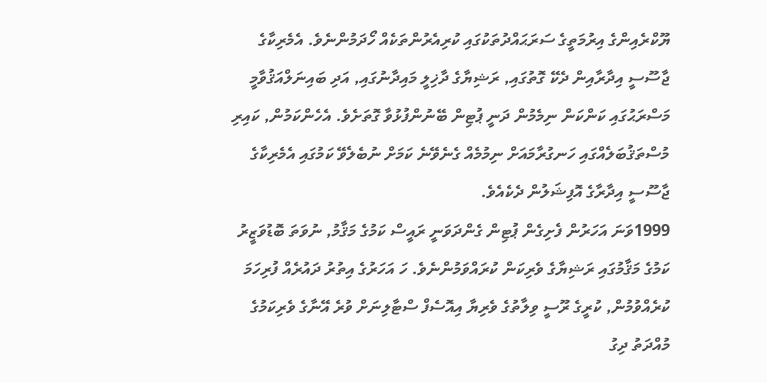ޔޫކްރެއިންގެ އިރުމަތީގެ ސަރަޙައްދުތަކުގައި ކުރިއެރުންތަކެއް ހޯދަމުންނެވެ. އެމެރިކާގެ ޖާސޫސީ އިދާރާއިން ދެކޭ ގޮތުގައި, ރަޝިޔާގެ ދާޚިލީ މައިދާނުގައި, އަދި ބައިނަލްއަޤުވާމީ މަސްރަޙުގައި ކަންކަން ނިމެމުން ދަނީ ޕުޓިން ބޭނުންފުޅުވާ ގޮތަށެވެ. އެހެންކަމުން, ކައިރި މުސްތަޤުބަލެއްގައި ހަނގުރާމައަށް ނިމުމެއް ގެނެވޭނެ ކަމަށް ނުބެލެވޭ ކަމުގައި އެމެރިކާގެ ޖާސޫސީ އިދާރާގެ އޮފިޝަލުން ދެކެއެވެ.
1999ވަނަ އަހަރުން ފެށިގެން ޕުޓިން ގެންދަވަނީ ރައީސް ކަމުގެ މަޤާމު, ނުވަތަ ބޮޑުވަޒީރު ކަމުގެ މަޤާމުގައި ރަޝިޔާގެ ވެރިކަން ކުރައްވަމުންނެވެ. ހަ އަހަރުގެ އިތުރު ދައުރެއް ފުރިހަމަ ކުރެއްވުމުން, ކުރީގެ ރޫސީ ވިލާތުގެ ވެރިޔާ އިއޮސެފް ސްޓާލިނަށް ވުރެ އޭނާގެ ވެރިކަމުގެ މުއްދަތު ދިގު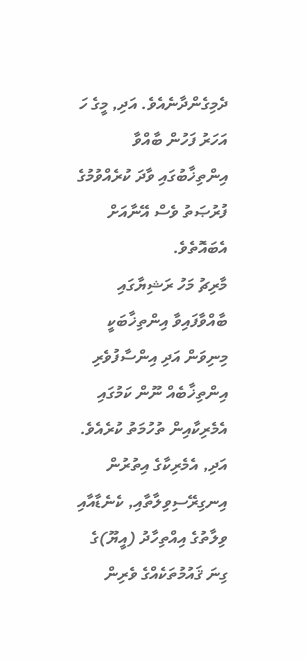ދެމިގެންދާނެއެވެ. އަދި, މީގެ ހަ އަހަރު ފަހުން ބާއްވާ އިންތިޚާބުގައި ވާދަ ކުރެއްވުމުގެ ފުރުޞަތު ވެސް އޭނާއަށް އެބައޮތެވެ.
މާރިޗު މަހު ރަޝިޔާގައި ބާއްވާފައިވާ އިންތިޚާބަކީ މިނިވަން އަދި އިންސާފުވެރި އިންތިޚާބެއް ނޫން ކަމުގައި އެމެރިކާއިން ތުހުމަތު ކުރެއެވެ. އަދި, އެމެރިކާގެ އިތުރުން އިނގިރޭސިވިލާތާއި, ކެނެޑާއާއި ވިލާތުގެ އިއްތިހާދު (އީޔޫ)ގެ ގިނަ ޤައުމުތަކެއްގެ ވެރިން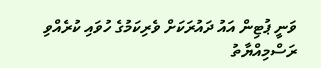ވަނީ ޕުޓިން އައު ދައުރަކަށް ވެރިކަމުގެ ހުވައި ކުރެއްވި ރަސްމިއްޔާތު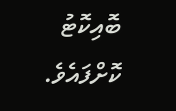ބޮއިކޮޓު ކޮށްފައެވެ.